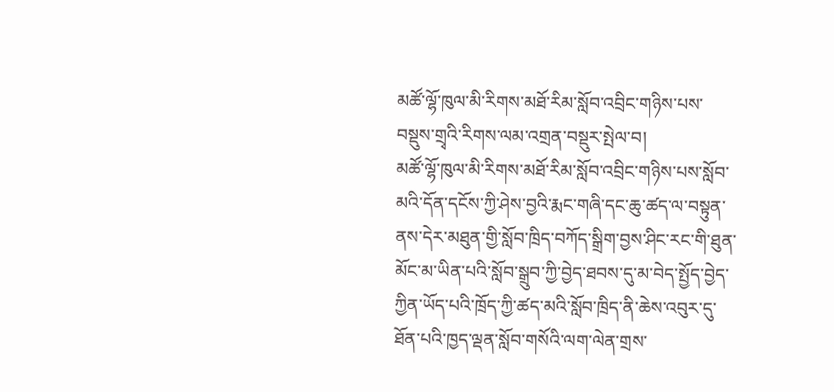མཚོ་ལྷོ་ཁུལ་མི་རིགས་མཐོ་རིམ་སློབ་འབྲིང་གཉིས་པས་བསྡུས་གྲྭའི་རིགས་ལམ་འགྲན་བསྡུར་སྤེལ་བ།
མཚོ་ལྷོ་ཁུལ་མི་རིགས་མཐོ་རིམ་སློབ་འབྲིང་གཉིས་པས་སློབ་མའི་དོན་དངོས་ཀྱི་ཤེས་བྱའི་རྨང་གཞི་དང་ཆུ་ཚད་ལ་བསྟུན་ནས་དེར་མཐུན་གྱི་སློབ་ཁྲིད་བཀོད་སྒྲིག་བྱས་ཤིང་རང་གི་ཐུན་མོང་མ་ཡིན་པའི་སློབ་སྒྲུབ་ཀྱི་བྱེད་ཐབས་དུ་མ་བེད་སྤྱོད་བྱེད་ཀྱིན་ཡོད་པའི་ཁྲོད་ཀྱི་ཚད་མའི་སློབ་ཁྲིད་ནི་ཆེས་འབུར་དུ་ཐོན་པའི་ཁྱད་ལྡན་སློབ་གསོའི་ལག་ལེན་གྲས་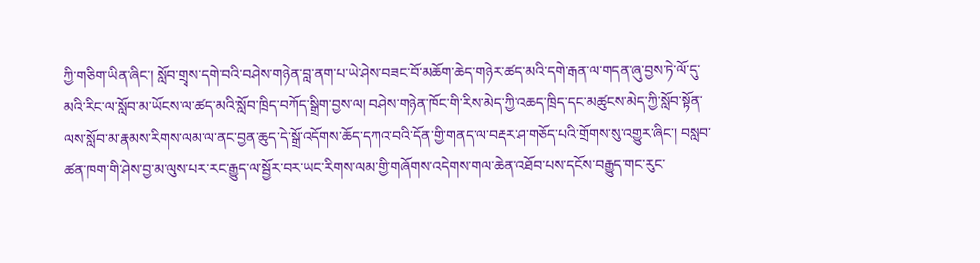ཀྱི་གཅིག་ཡིན་ཞིང་། སློབ་གྲྭས་དགེ་བའི་བཤེས་གཉེན་བླ་ནག་པ་ཡེ་ཤེས་བཟང་བོ་མཆོག་ཆེད་གཉེར་ཚད་མའི་དགེ་རྒན་ལ་གདན་ཞུ་བྱས་ཏེ་ལོ་དུ་མའི་རིང་ལ་སློབ་མ་ཡོངས་ལ་ཚད་མའི་སློབ་ཁྲིད་བཀོད་སྒྲིག་བྱས་ལ། བཤེས་གཉེན་ཁོང་གི་རིས་མེད་ཀྱི་འཆད་ཁྲིད་དང་མཚུངས་མེད་ཀྱི་སློབ་སྟོན་ལས་སློབ་མ་རྣམས་རིགས་ལམ་ལ་ནང་བྱན་ཆུད་དེ་སྒྲོ་འདོགས་ཆོད་དཀའ་བའི་དོན་གྱི་གནད་ལ་བརྡར་ཤ་གཅོད་པའི་གྲོགས་སུ་འགྱུར་ཞིང་། བསླབ་ཚན་ཁག་གི་ཤེས་བྱ་མ་ལུས་པར་རང་རྒྱུད་ལ་སྦྱོར་བར་ཡང་རིགས་ལམ་གྱི་གཞོགས་འདེགས་གལ་ཆེན་འཐོབ་པས་དངོས་བརྒྱུད་གང་རུང་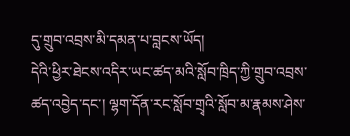དུ་གྲུབ་འབྲས་མི་དམན་པ་བླངས་ཡོད།
དེའི་ཕྱིར་ཐེངས་འདིར་ཡང་ཚད་མའི་སློབ་ཁྲིད་ཀྱི་གྲུབ་འབྲས་ཚད་འབྱེད་དང་། ལྷག་དོན་རང་སློབ་གྲྭའི་སློབ་མ་རྣམས་ཤེས་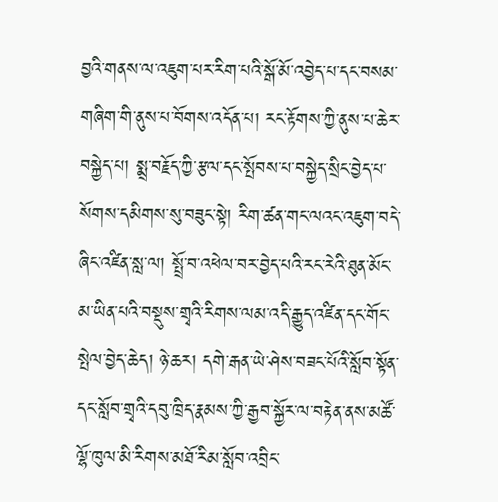བྱའི་གནས་ལ་འཇུག་པར་རིག་པའི་སྒོ་མོ་འབྱེད་པ་དང་བསམ་གཞིག་གི་ནུས་པ་བོགས་འདོན་པ། རང་རྟོགས་ཀྱི་ནུས་པ་ཆེར་བསྐྱེད་པ། སྨྲ་བརྗོད་ཀྱི་རྩལ་དང་སྤོབས་པ་བསྐྱེད་སྲིང་བྱེད་པ་སོགས་དམིགས་སུ་བཟུང་སྟེ། རིག་ཚན་གང་ལའང་འཇུག་བདེ་ཞིང་འཛིན་སླ་ལ། སྤྲོ་བ་འཕེལ་བར་བྱེད་པའི་རང་རེའི་ཐུན་མོང་མ་ཡིན་པའི་བསྡུས་གྲྭའི་རིགས་ལམ་འདི་རྒྱུད་འཛིན་དང་གོང་སྤེལ་བྱེད་ཆེད། ཉེ་ཆར། དགེ་རྒན་ཡེ་ཤེས་བཟང་པོའི་སློབ་སྟོན་དང་སློབ་གྲྭའི་དབུ་ཁྲིད་རྣམས་ཀྱི་རྒྱབ་སྐྱོར་ལ་བརྟེན་ནས་མཚོ་ལྷོ་ཁུལ་མི་རིགས་མཐོ་རིམ་སློབ་འབྲིང་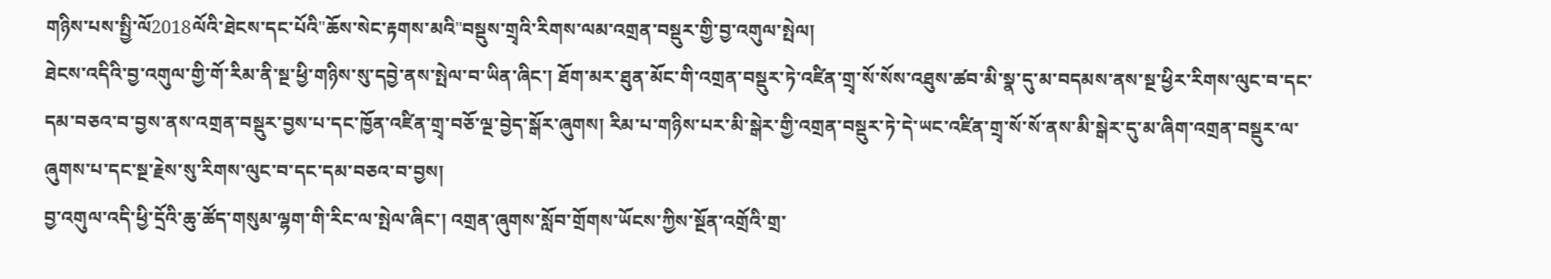གཉིས་པས་སྤྱི་ལོ2018ལོའི་ཐེངས་དང་པོའི"ཆོས་སེང་རྟགས་མའི"བསྡུས་གྲྭའི་རིགས་ལམ་འགྲན་བསྡུར་གྱི་བྱ་འགུལ་སྤེལ།
ཐེངས་འདིའི་བྱ་འགུལ་གྱི་གོ་རིམ་ནི་སྔ་ཕྱི་གཉིས་སུ་དབྱེ་ནས་སྤེལ་བ་ཡིན་ཞིང་། ཐོག་མར་ཐུན་མོང་གི་འགྲན་བསྡུར་ཏེ་འཛིན་གྲྭ་སོ་སོས་འཐུས་ཚབ་མི་སྣ་དུ་མ་བདམས་ནས་སྔ་ཕྱིར་རིགས་ལུང་བ་དང་དམ་བཅའ་བ་བྱས་ནས་འགྲན་བསྡུར་བྱས་པ་དང་ཁྱོན་འཛིན་གྲྭ་བཅོ་ལྔ་བྱེད་སྒོར་ཞུགས། རིམ་པ་གཉིས་པར་མི་སྒེར་གྱི་འགྲན་བསྡུར་ཏེ་དེ་ཡང་འཛིན་གྲྭ་སོ་སོ་ནས་མི་སྒེར་དུ་མ་ཞིག་འགྲན་བསྡུར་ལ་ཞུགས་པ་དང་སྔ་རྗེས་སུ་རིགས་ལུང་བ་དང་དམ་བཅའ་བ་བྱས།
བྱ་འགུལ་འདི་ཕྱི་དྲོའི་ཆུ་ཚོད་གསུམ་ལྷག་གི་རིང་ལ་སྤེལ་ཞིང་། འགྲན་ཞུགས་སློབ་གྲོགས་ཡོངས་ཀྱིས་སྔོན་འགྲོའི་གྲ་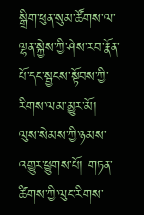སྒྲིག་ཕུན་སུམ་ཚོགས་ལ་ལྷན་སྐྱེས་ཀྱི་ཤེས་རབ་རྣོན་པོ་དང་སྦྱངས་སྟོབས་ཀྱི་རིགས་ལམ་མྱུར་མོ། ལུས་སེམས་ཀྱི་ཉམས་འགྱུར་ཕྱུགས་པོ། གཏན་ཚིགས་ཀྱི་ལུང་རིགས་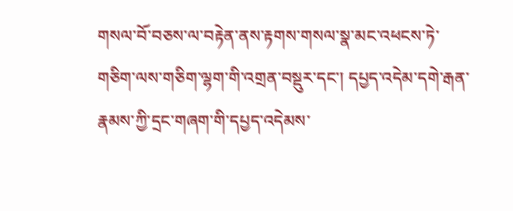གསལ་བོ་བཅས་ལ་བརྟེན་ནས་རྟགས་གསལ་སྣ་མང་འཕངས་ཏེ་གཅིག་ལས་གཅིག་ལྷག་གི་འགྲན་བསྡུར་དང་། དཔྱད་འདེམ་དགེ་རྒན་རྣམས་ཀྱི་དྲང་གཞག་གི་དཔྱད་འདེམས་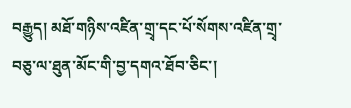བརྒྱུད། མཐོ་གཉིས་འཛིན་གྲྭ་དང་པོ་སོགས་འཛིན་གྲྭ་བཅུ་ལ་ཐུན་མོང་གི་བྱ་དགའ་ཐོབ་ཅིང་།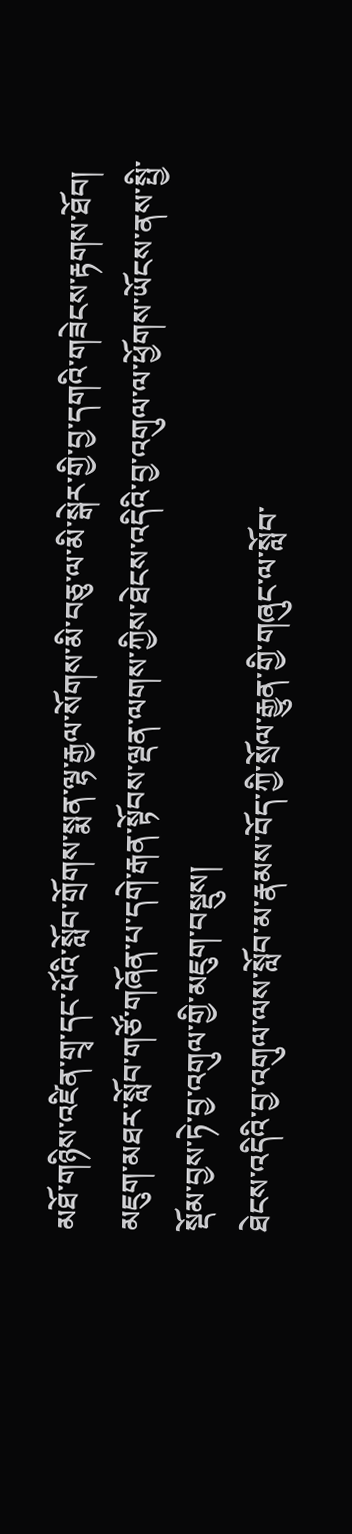མཐོ་གཉིས་འཛིན་གྲྭ་དང་པོའི་སློབ་གྲོགས་སྨན་ལྷ་རྒྱལ་སོགས་མི་བཅུ་ལ་མི་སྒེར་གྱི་བྱ་དགའི་གཟེངས་རྟགས་ཐོབ། མཇུག་མཐར་སློབ་གཙོ་གཞོན་པ་དགེ་རྒན་སྟོབས་ལྡན་ལགས་ཀྱིས་ཐེངས་འདིའི་བྱ་འགུལ་ལ་ཕྱོགས་ཡོངས་ནས་སྤྱི་སྡོམ་བྱས་ཏེ་བྱ་འགུལ་གྱི་མཇུག་བསྡུས།
ཐེངས་འདིའི་བྱ་འགུལ་ལས་སློབ་མ་རྣམས་བོད་ཀྱི་སྲོལ་རྒྱུན་གྱི་གཞུང་ལ་སློབ་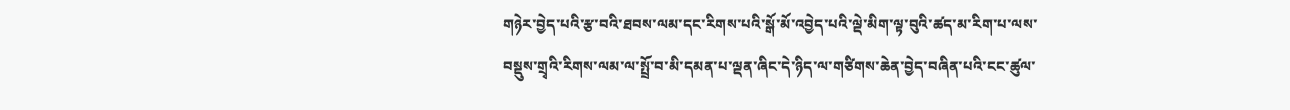གཉེར་བྱེད་པའི་རྩ་བའི་ཐབས་ལམ་དང་རིགས་པའི་སྒོ་མོ་འབྱེད་པའི་ལྡེ་མིག་ལྟ་བུའི་ཚད་མ་རིག་པ་ལས་བསྡུས་གྲྭའི་རིགས་ལམ་ལ་སྤྲོ་བ་མི་དམན་པ་ལྡན་ཞིང་དེ་ཉིད་ལ་གཙིགས་ཆེན་བྱེད་བཞིན་པའི་ངང་ཚུལ་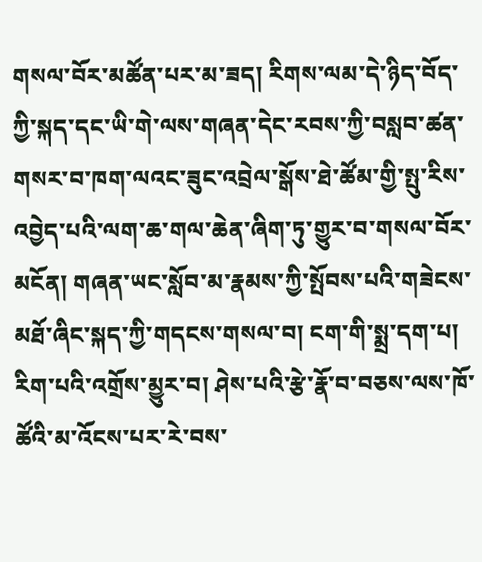གསལ་བོར་མཚོན་པར་མ་ཟད། རིགས་ལམ་དེ་ཉིད་བོད་ཀྱི་སྐད་དང་ཡི་གེ་ལས་གཞན་དེང་རབས་ཀྱི་བསླབ་ཚན་གསར་བ་ཁག་ལའང་ཟུང་འབྲེལ་སྒོས་ཐེ་ཚོམ་གྱི་སྤུ་རིས་འབྱེད་པའི་ལག་ཆ་གལ་ཆེན་ཞིག་ཏུ་གྱུར་བ་གསལ་བོར་མངོན། གཞན་ཡང་སློབ་མ་རྣམས་ཀྱི་སྤོབས་པའི་གཟེངས་མཐོ་ཞིང་སྐད་ཀྱི་གདངས་གསལ་བ། ངག་གི་སྨྲ་དག་པ། རིག་པའི་འགྲོས་མྱུར་བ། ཤེས་པའི་རྩེ་རྣོ་བ་བཅས་ལས་ཁོ་ཚོའི་མ་འོངས་པར་རེ་བས་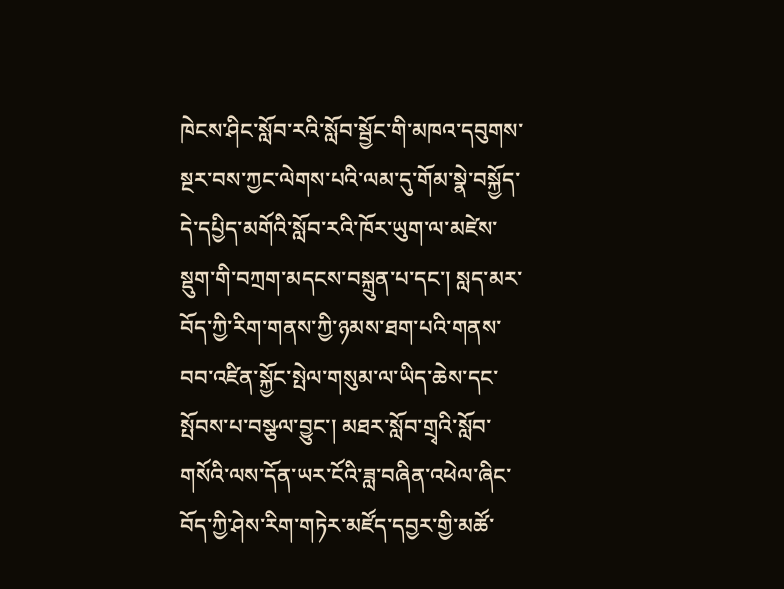ཁེངས་ཤིང་སློབ་རའི་སློབ་སྦྱོང་གི་མཁའ་དབུགས་སྔར་བས་ཀྱང་ལེགས་པའི་ལམ་དུ་གོམ་སྣེ་བསྐྱོད་དེ་དཔྱིད་མགོའི་སློབ་རའི་ཁོར་ཡུག་ལ་མཛེས་སྡུག་གི་བཀྲག་མདངས་བསྐྲུན་པ་དང་། སླད་མར་བོད་ཀྱི་རིག་གནས་ཀྱི་ཉམས་ཐག་པའི་གནས་བབ་འཛིན་སྐྱོང་སྤེལ་གསུམ་ལ་ཡིད་ཆེས་དང་སྤོབས་པ་བསྩལ་བྱུང་། མཐར་སློབ་གྲྭའི་སློབ་གསོའི་ལས་དོན་ཡར་ངོའི་ཟླ་བཞིན་འཕེལ་ཞིང་བོད་ཀྱི་ཤེས་རིག་གཏེར་མཛོད་དབྱར་གྱི་མཚོ་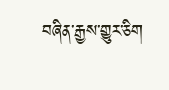བཞིན་རྒྱས་གྱུར་ཅིག